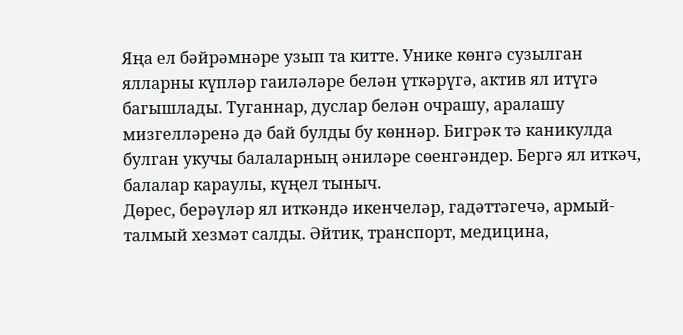Яңа ел бәйрәмнәре узып та китте. Унике көнгә сузылган ялларны күпләр гаиләләре белән үткәрүгә, актив ял итүгә багышлады. Туганнар, дуслар белән очрашу, аралашу мизгелләренә дә бай булды бу көннәр. Бигрәк тә каникулда булган укучы балаларның әниләре сөенгәндер. Бергә ял иткәч, балалар караулы, күңел тыныч.
Дөрес, берәүләр ял иткәндә икенчеләр, гадәттәгечә, армый-талмый хезмәт салды. Әйтик, транспорт, медицина,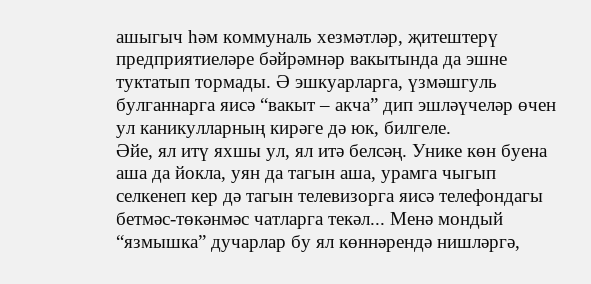ашыгыч һәм коммуналь хезмәтләр, җитештерү предприятиеләре бәйрәмнәр вакытында да эшне туктатып тормады. Ә эшкуарларга, үзмәшгуль булганнарга яисә “вакыт – акча” дип эшләүчеләр өчен ул каникулларның кирәге дә юк, билгеле.
Әйе, ял итү яхшы ул, ял итә белсәң. Унике көн буена аша да йокла, уян да тагын аша, урамга чыгып селкенеп кер дә тагын телевизорга яисә телефондагы бетмәс-төкәнмәс чатларга текәл... Менә мондый “язмышка” дучарлар бу ял көннәрендә нишләргә,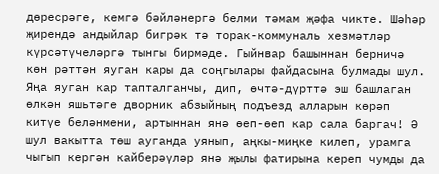дөресрәге, кемгә бәйләнергә белми тәмам җәфа чикте. Шәһәр җирендә андыйлар бигрәк тә торак-коммуналь хезмәтләр күрсәтүчеләргә тынгы бирмәде. Гыйнвар башыннан берничә көн рәттән яуган кары да соңгылары файдасына булмады шул. Яңа яуган кар тапталганчы, дип, өчтә-дүрттә эш башлаган өлкән яшьтәге дворник абзыйның подъезд алларын көрәп китүе беләнмени, артыннан янә өеп-өеп кар сала баргач! Ә шул вакытта төш ауганда уянып, аңкы-миңке килеп, урамга чыгып кергән кайберәүләр янә җылы фатирына кереп чумды да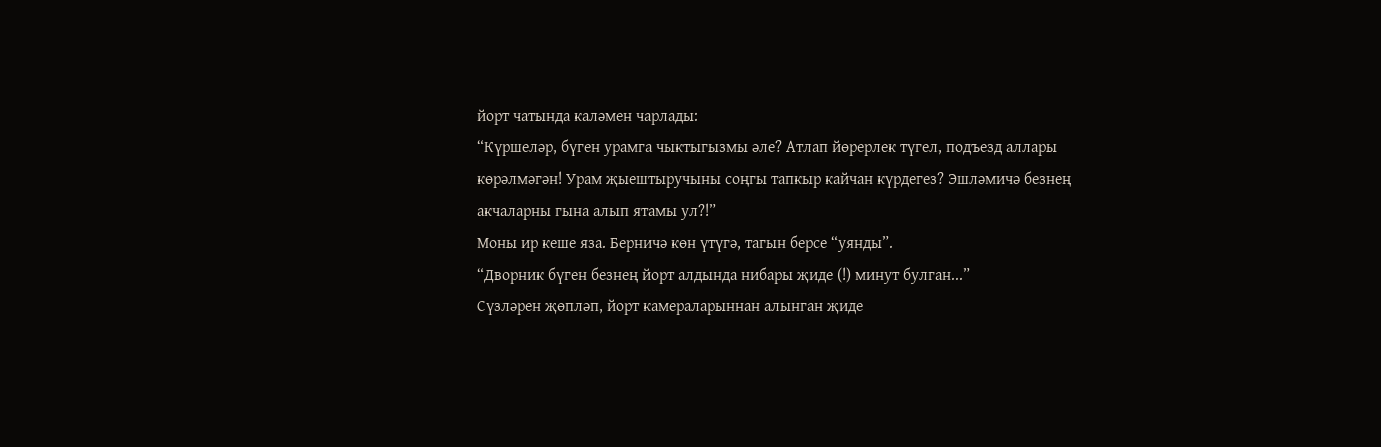йорт чатында каләмен чарлады:
“Күршеләр, бүген урамга чыктыгызмы әле? Атлап йөрерлек түгел, подъезд аллары көрәлмәгән! Урам җыештыручыны соңгы тапкыр кайчан күрдегез? Эшләмичә безнең акчаларны гына алып ятамы ул?!”
Моны ир кеше яза. Берничә көн үтүгә, тагын берсе “уянды”.
“Дворник бүген безнең йорт алдында нибары җиде (!) минут булган...”
Сүзләрен җөпләп, йорт камераларыннан алынган җиде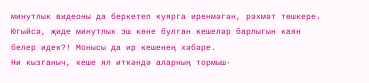минутлык видеоны да беркетеп куярга иренмәгән, рәхмәт төшкере. Югыйсә, җиде минутлык эш көне булган кешеләр барлыгын каян белер идек?! Монысы да ир кешенең хәбәре.
Ни кызганыч, кеше ял иткәндә аларның тормыш-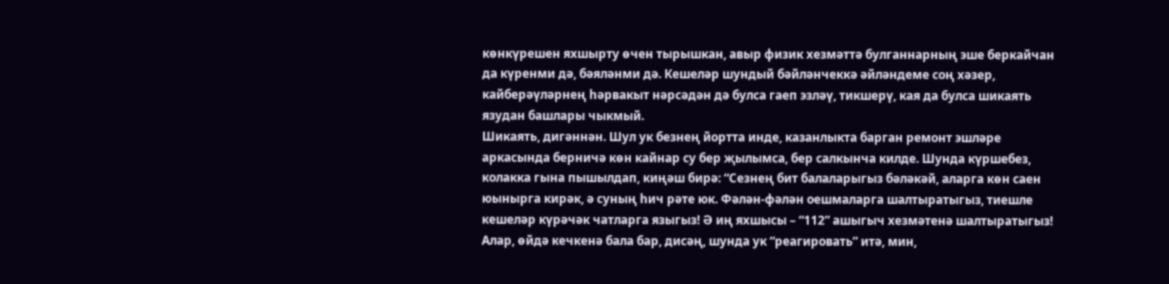көнкүрешен яхшырту өчен тырышкан, авыр физик хезмәттә булганнарның эше беркайчан да күренми дә, бәяләнми дә. Кешеләр шундый бәйләнчеккә әйләндеме соң хәзер, кайберәүләрнең һәрвакыт нәрсәдән дә булса гаеп эзләү, тикшерү, кая да булса шикаять язудан башлары чыкмый.
Шикаять, дигәннән. Шул ук безнең йортта инде, казанлыкта барган ремонт эшләре аркасында берничә көн кайнар су бер җылымса, бер салкынча килде. Шунда күршебез, колакка гына пышылдап, киңәш бирә: “Сезнең бит балаларыгыз бәләкәй, аларга көн саен юынырга кирәк, ә суның һич рәте юк. Фәлән-фәлән оешмаларга шалтыратыгыз, тиешле кешеләр күрәчәк чатларга языгыз! Ә иң яхшысы – “112” ашыгыч хезмәтенә шалтыратыгыз! Алар, өйдә кечкенә бала бар, дисәң, шунда ук “реагировать” итә, мин,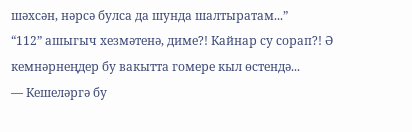шәхсән, нәрсә булса да шунда шалтыратам...”
“112” ашыгыч хезмәтенә, диме?! Кайнар су сорап?! Ә кемнәрнеңдер бу вакытта гомере кыл өстендә...
— Кешеләргә бу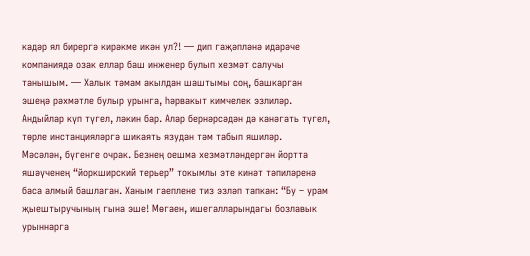кадәр ял бирергә кирәкме икән ул?! — дип гаҗәпләнә идарәче компаниядә озак еллар баш инженер булып хезмәт салучы танышым. — Халык тәмам акылдан шаштымы соң, башкарган эшеңә рәхмәтле булыр урынга, һәрвакыт кимчелек эзлиләр. Андыйлар күп түгел, ләкин бар. Алар бернәрсәдән дә канәгать түгел, төрле инстанцияләргә шикаять язудан тәм табып яшиләр.
Мәсәлән, бүгенге очрак. Безнең оешма хезмәтләндергән йортта яшәүченең “йоркширский терьер” токымлы эте кинәт тәпиләренә баса алмый башлаган. Ханым гаеплене тиз эзләп тапкан: “Бу – урам җыештыручының гына эше! Мөгаен, ишегалларындагы бозлавык урыннарга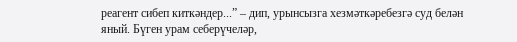реагент сибеп киткәндер...” – дип, урынсызга хезмәткәребезгә суд белән яный. Бүген урам себерүчеләр,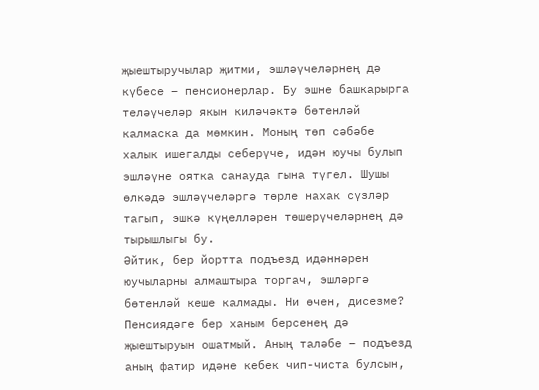җыештыручылар җитми, эшләүчеләрнең дә күбесе – пенсионерлар. Бу эшне башкарырга теләүчеләр якын киләчәктә бөтенләй калмаска да мөмкин. Моның төп сәбәбе халык ишегалды себерүче, идән юучы булып эшләүне оятка санауда гына түгел. Шушы өлкәдә эшләүчеләргә төрле нахак сүзләр тагып, эшкә күңелләрен төшерүчеләрнең дә тырышлыгы бу.
Әйтик, бер йортта подъезд идәннәрен юучыларны алмаштыра торгач, эшләргә бөтенләй кеше калмады. Ни өчен, дисезме? Пенсиядәге бер ханым берсенең дә җыештыруын ошатмый. Аның таләбе – подъезд аның фатир идәне кебек чип-чиста булсын,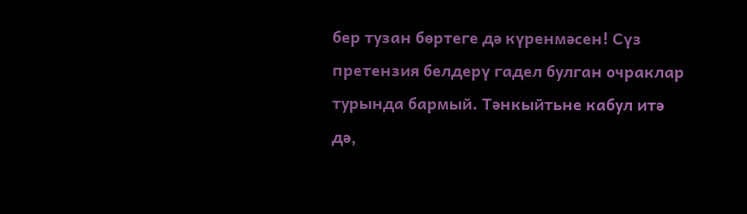бер тузан бөртеге дә күренмәсен! Сүз претензия белдерү гадел булган очраклар турында бармый. Тәнкыйтьне кабул итә дә,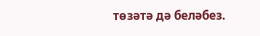төзәтә дә беләбез.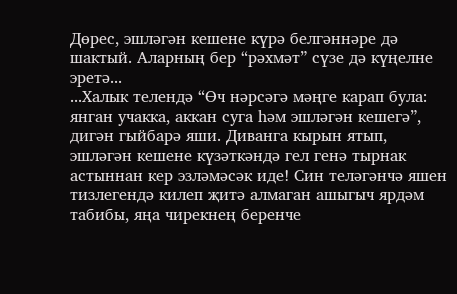Дөрес, эшләгән кешене күрә белгәннәре дә шактый. Аларның бер “рәхмәт” сүзе дә күңелне эретә...
...Халык телендә “Өч нәрсәгә мәңге карап була: янган учакка, аккан суга һәм эшләгән кешегә”, дигән гыйбарә яши. Диванга кырын ятып, эшләгән кешене күзәткәндә гел генә тырнак астыннан кер эзләмәсәк иде! Син теләгәнчә яшен тизлегендә килеп җитә алмаган ашыгыч ярдәм табибы, яңа чирекнең беренче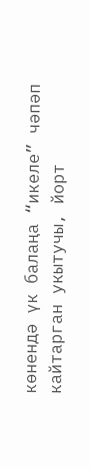көнендә үк балаңа “икеле” чәпәп кайтарган укытучы, йорт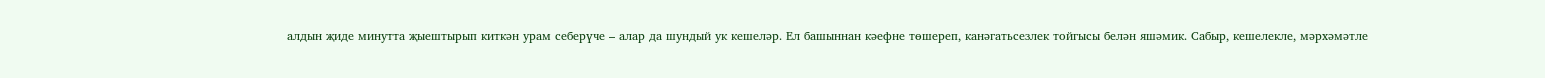алдын җиде минутта җыештырып киткән урам себерүче – алар да шундый ук кешеләр. Ел башыннан кәефне төшереп, канәгатьсезлек тойгысы белән яшәмик. Сабыр, кешелекле, мәрхәмәтле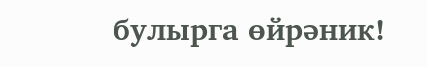булырга өйрәник!